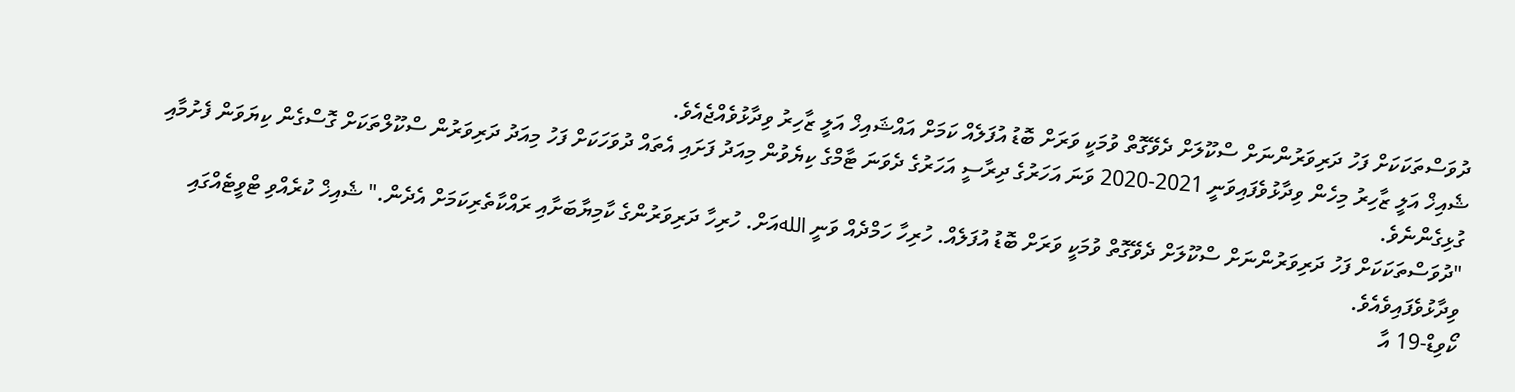ދުވަސްތަކަކަށް ފަހު ދަރިވަރުންނަށް ސްކޫލަށް ދެވޭގޮތް ވުމަކީ ވަރަށް ބޮޑު އުފަލެއް ކަމަށް އައްޝައިޚް އަލީ ޒާހިރު ވިދާޅުވެއްޖެއެވެ.
ޝެއިޚް އަލީ ޒާހިރު މިހެން ވިދާޅުވެފައިވަނީ 2021-2020 ވަނަ އަހަރުގެ ދިރާސީ އަހަރުގެ ދެވަނަ ޓާމްގެ ކިޔެވުން މިއަދު ފަށައި އެތައް ދުވަހަކަށް ފަހު މިއަދު ދަރިވަރުން ސްކޫލްތަކަށް ގޮސްގެން ކިޔަވަން ފެށުމާއި ގުޅިގެންނެވެ.
"ދުވަސްތަކަކަށް ފަހު ދަރިވަރުންނަށް ސްކޫލަށް ދެވޭގޮތް ވުމަކީ ވަރަށް ބޮޑު އުފަލެއް. ހުރިހާ ހަމްދެއް ވަނީ اللهއަށް. ހުރިހާ ދަރިވަރުންގެ ކާމިޔާބަށާއި ރައްކާތެރިކަމަށް އެދެން." ޝެއިޚް ކުރެއްވި ޓްވީޓެއްގައި ވިދާޅުވެފައިވެއެވެ.
ކޯވިޑް-19 އާ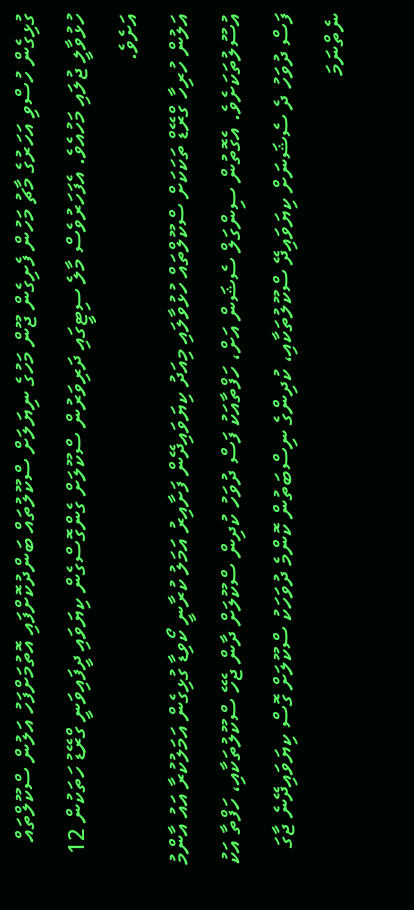ގުޅިގެން ހުސްވި އަހަރުގެ މާޗު މަހުން ފެށިގެން ޖޫން މަހުގެ ނިޔަލަށް ސްކޫލުތައް ބަންދުކޮށްފައި އޮތުމަށްފަހު އަލުން ސްކޫލްތައް ހުޅުވާލީ ޖުލައި މަހުއެވެ. އެފަހަރުވެސް މާލެ ސިޓީގައި ދަރިވަރުން ސްކޫލަށް ގެންގޮސްގެން ކިޔަވައި ދީފައިވަނީ ގްރޭޑު ހަތަކުން 12 އަށެވެ.
އަލުން ހުރިހާ ގްރޭޑް ތަކަކަށް ސްކޫލްތައް ހުޅުވާލައި މިއަދު ކިޔަވައިދޭން ފަށާއިރު އަމަލު ކުރާނީ ކޯވިޑާ ގުޅިގެން އަމަލުކުރާ އައު އާންމު އުސޫލުތަކަށެވެ. އެގޮތުން ސިންގަލް ސެޝަން އަށް، ހަފްތާއަކު ފަސް ދުވަހު ކުދިން ސްކޫލަށް ދާން ޖެހޭ ސްކޫލުތަކާއި، ހަފްތާ އަކު ފަސް ދުވަހު ދެ ސެޝަނަށް ކިޔަވައިދޭ ސްކޫލުތަކާއި، ކުދިންގެ ނިސްބަތުން ކޮންމެ ދުވަހަކު ސްކޫލަށް ގޮސް ކިޔަވައިދޭނެ ޖާގަ ނެތްނަމަ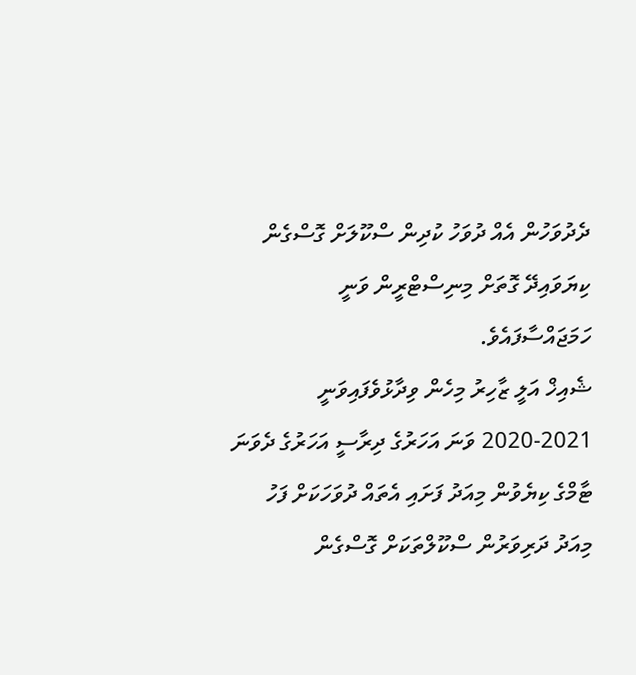ދެދުވަހުން އެއް ދުވަހު ކުދިން ސްކޫލަށް ގޮސްގެން ކިޔަވައިދޭ ގޮތަށް މިނިސްޓްރީން ވަނީ ހަމަޖައްސާފައެވެ.
ޝެއިޚް އަލީ ޒާހިރު މިހެން ވިދާޅުވެފައިވަނީ 2021-2020 ވަނަ އަހަރުގެ ދިރާސީ އަހަރުގެ ދެވަނަ ޓާމްގެ ކިޔެވުން މިއަދު ފަށައި އެތައް ދުވަހަކަށް ފަހު މިއަދު ދަރިވަރުން ސްކޫލްތަކަށް ގޮސްގެން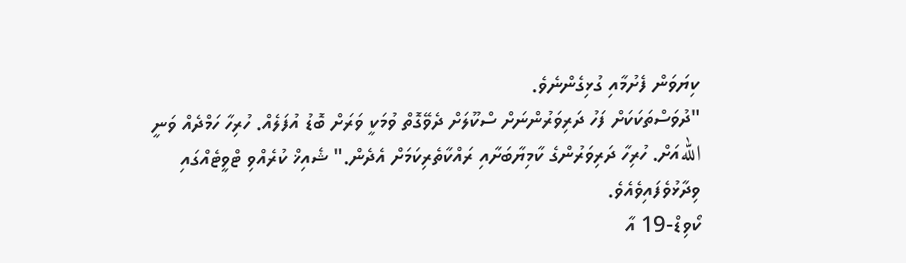ކިޔަވަން ފެށުމާއި ގުޅިގެންނެވެ.
"ދުވަސްތަކަކަށް ފަހު ދަރިވަރުންނަށް ސްކޫލަށް ދެވޭގޮތް ވުމަކީ ވަރަށް ބޮޑު އުފަލެއް. ހުރިހާ ހަމްދެއް ވަނީ اللهއަށް. ހުރިހާ ދަރިވަރުންގެ ކާމިޔާބަށާއި ރައްކާތެރިކަމަށް އެދެން." ޝެއިޚް ކުރެއްވި ޓްވީޓެއްގައި ވިދާޅުވެފައިވެއެވެ.
ކޯވިޑް-19 އާ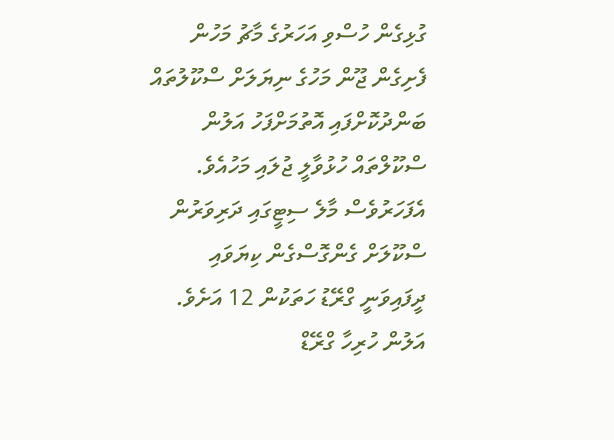ގުޅިގެން ހުސްވި އަހަރުގެ މާޗު މަހުން ފެށިގެން ޖޫން މަހުގެ ނިޔަލަށް ސްކޫލުތައް ބަންދުކޮށްފައި އޮތުމަށްފަހު އަލުން ސްކޫލްތައް ހުޅުވާލީ ޖުލައި މަހުއެވެ. އެފަހަރުވެސް މާލެ ސިޓީގައި ދަރިވަރުން ސްކޫލަށް ގެންގޮސްގެން ކިޔަވައި ދީފައިވަނީ ގްރޭޑު ހަތަކުން 12 އަށެވެ.
އަލުން ހުރިހާ ގްރޭޑް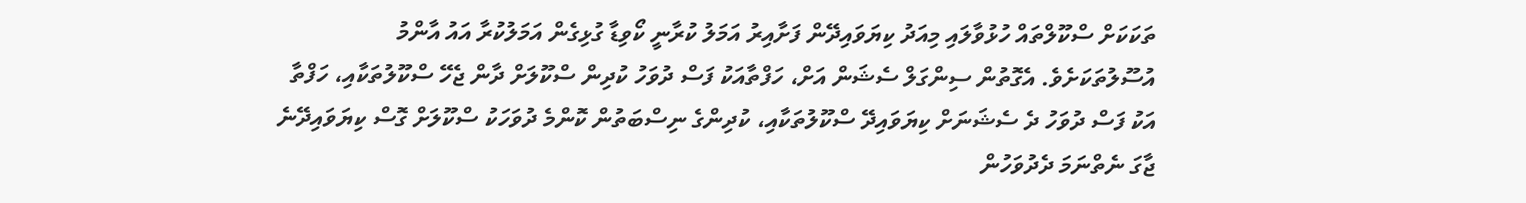ތަކަކަށް ސްކޫލްތައް ހުޅުވާލައި މިއަދު ކިޔަވައިދޭން ފަށާއިރު އަމަލު ކުރާނީ ކޯވިޑާ ގުޅިގެން އަމަލުކުރާ އައު އާންމު އުސޫލުތަކަށެވެ. އެގޮތުން ސިންގަލް ސެޝަން އަށް، ހަފްތާއަކު ފަސް ދުވަހު ކުދިން ސްކޫލަށް ދާން ޖެހޭ ސްކޫލުތަކާއި، ހަފްތާ އަކު ފަސް ދުވަހު ދެ ސެޝަނަށް ކިޔަވައިދޭ ސްކޫލުތަކާއި، ކުދިންގެ ނިސްބަތުން ކޮންމެ ދުވަހަކު ސްކޫލަށް ގޮސް ކިޔަވައިދޭނެ ޖާގަ ނެތްނަމަ ދެދުވަހުން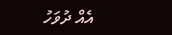އެއް ދުވަހު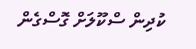ކުދިން ސްކޫލަށް ގޮސްގެން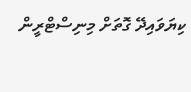ކިޔަވައިދޭ ގޮތަށް މިނިސްޓްރީން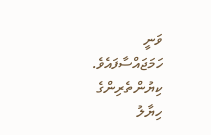ވަނީ ހަމަޖައްސާފައެވެ.
ކިޔުންތެރިންގެ ހިޔާލު